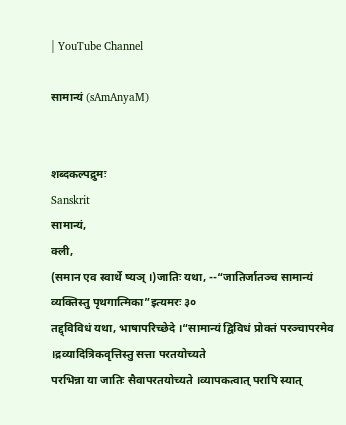| YouTube Channel

सामान्यं (sAmAnyaM)


शब्दकल्पद्रुमः
Sanskrit
सामान्यं,
क्ली,
(समान एव स्वार्थे ष्यञ् ।)जातिः यथा, --“जातिर्जातञ्च सामान्यं व्यक्तिस्तु पृथगात्मिका”इत्यमरः ३०
तद्द्विविधं यथा, भाषापरिच्छेदे ।“सामान्यं द्विविधं प्रोक्तं परञ्चापरमेव ।द्रव्यादित्रिकवृत्तिस्तु सत्ता परतयोच्यते
परभिन्ना या जातिः सैवापरतयोच्यते ।व्यापकत्वात् परापि स्यात्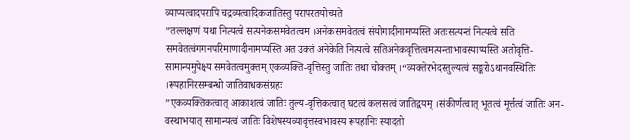व्याप्यत्वादपरापि चद्रव्यत्वादिकजातिस्तु परापरतयोच्यते
”तल्लक्षणं यथा नित्यत्वे सत्यनेकसमवेतत्वम ।अनेकसमवेतत्वं संयोगादीनामप्यस्ति अतःसत्यन्तं नित्यत्वे सति समवेतत्वंगगनपरिमाणादीनामप्यस्ति अत उक्तं अनेकेति नित्यत्वे सतिअनेकवृत्तित्वमत्यन्ताभावस्याप्यस्ति अतोवृत्ति-सामान्यमुपेक्ष्य समवेतत्वमुक्तम् एकव्यक्ति-वृत्तिस्तु जातिः तथा चोक्तम् ।“व्यक्तेरभेदस्तुल्यत्वं सङ्करोऽथानवस्थितिः ।रूपहानिरसम्बन्धो जातिवाधकसंग्रहः
”एकव्यक्तिकत्वात् आकाशत्वं जातिः तुल्य-वृत्तिकत्वात् घटत्वं कलसत्वं जातिद्वयम् ।संकीर्णत्वात् भूतत्वं मूर्त्तत्वं जातिः अन-वस्थाभयात् सामान्यत्वं जातिः विशेषस्यव्यावृत्तस्वभावस्य रूपहानिः स्यादतो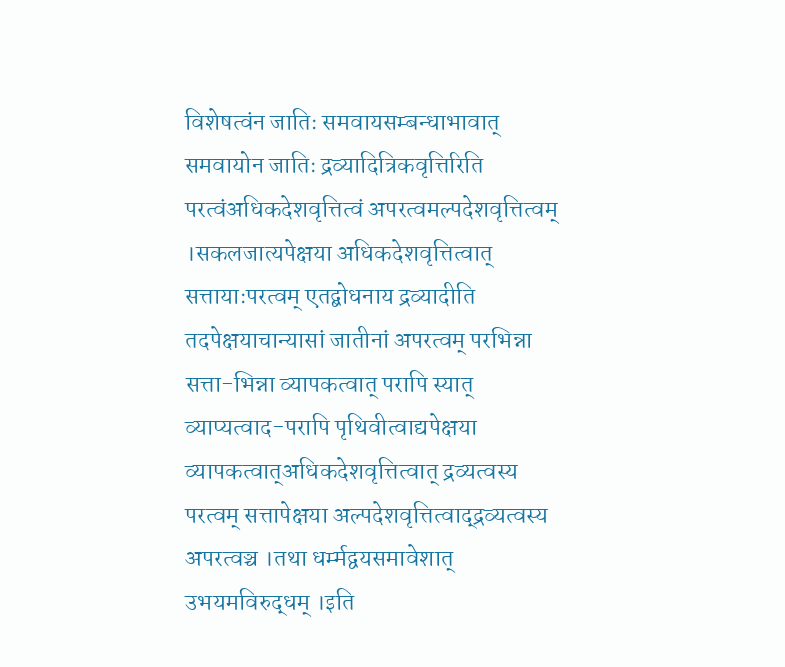विशेषत्वंन जातिः समवायसम्बन्धाभावात् समवायोन जातिः द्रव्यादित्रिकवृत्तिरिति परत्वंअधिकदेशवृत्तित्वं अपरत्वमल्पदेशवृत्तित्वम् ।सकलजात्यपेक्षया अधिकदेशवृत्तित्वात् सत्तायाःपरत्वम् एतद्बोधनाय द्रव्यादीति तदपेक्षयाचान्यासां जातीनां अपरत्वम् परभिन्ना सत्ता-भिन्ना व्यापकत्वात् परापि स्यात् व्याप्यत्वाद-परापि पृथिवीत्वाद्यपेक्षया व्यापकत्वात्अधिकदेशवृत्तित्वात् द्रव्यत्वस्य परत्वम् सत्तापेक्षया अल्पदेशवृत्तित्वाद्द्रव्यत्वस्य अपरत्वञ्च ।तथा धर्म्मद्वयसमावेशात् उभयमविरुद्धम् ।इति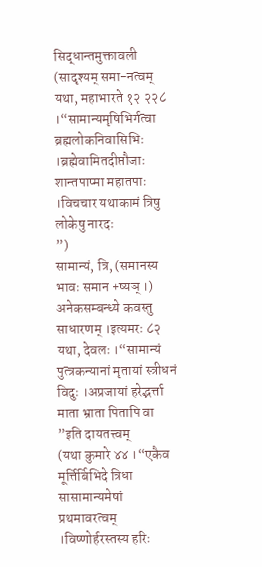सिद्धान्तमुक्तावली
(सादृश्यम् समा-नत्वम् यथा, महाभारते १२ २२८ ।“सामान्यमृषिभिर्गत्वा ब्रह्मलोकनिवासिभिः ।ब्रह्मेवामितदीप्तौजाः शान्तपाप्मा महातपाः ।विचचार यथाकामं त्रिषु लोकेषु नारदः
”)
सामान्यं, त्रि, (समानस्य भावः समान +ष्यञ् ।) अनेकसम्बन्ध्ये कवस्तु साधारणम् ।इत्यमरः ८२
यथा, देवलः ।“सामान्यं पुत्त्रकन्यानां मृतायां स्त्रीधनं विदुः ।अप्रजायां हरेद्भर्त्ता माता भ्राता पितापि वा
”इति दायतत्त्वम्
(यथा कुमारे ४४ ।“एकैव मूर्त्तिर्बिभिदे त्रिधा सासामान्यमेषां प्रथमावरत्वम् ।विष्णोर्हरस्तस्य हरिः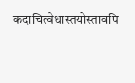कदाचित्वेधास्तयोस्तावपि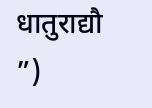धातुराद्यौ
”)